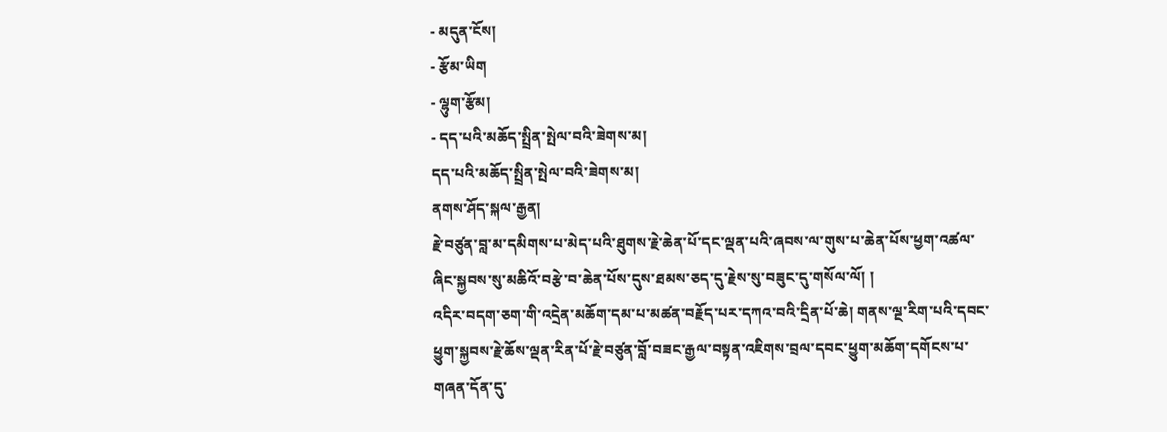- མདུན་ངོས།
- རྩོམ་ཡིག
- ལྷུག་རྩོམ།
- དད་པའི་མཆོད་སྤྲིན་སྤེལ་བའི་ཟེགས་མ།
དད་པའི་མཆོད་སྤྲིན་སྤེལ་བའི་ཟེགས་མ།
ནགས་ཤོད་སྐལ་རྒྱན།
རྗེ་བཙུན་བླ་མ་དམིགས་པ་མེད་པའི་ཐུགས་རྗེ་ཆེན་པོ་དང་ལྡན་པའི་ཞབས་ལ་གུས་པ་ཆེན་པོས་ཕྱག་འཚལ་ཞིང་སྐྱབས་སུ་མཆིའོ་བརྩེ་བ་ཆེན་པོས་དུས་ཐམས་ཅད་དུ་རྗེས་སུ་བཟུང་དུ་གསོལ་ལོ། །
འདིར་བདག་ཅག་གི་འདྲེན་མཆོག་དམ་པ་མཚན་བརྗོད་པར་དཀའ་བའི་དྲིན་པོ་ཆེ། གནས་ལྔ་རིག་པའི་དབང་ཕྱུག་སྐྱབས་རྗེ་ཆོས་ལྡན་རིན་པོ་རྗེ་བཙུན་བློ་བཟང་རྒྱལ་བསྟན་འཇིགས་བྲལ་དབང་ཕྱུག་མཆོག་དགོངས་པ་གཞན་དོན་དུ་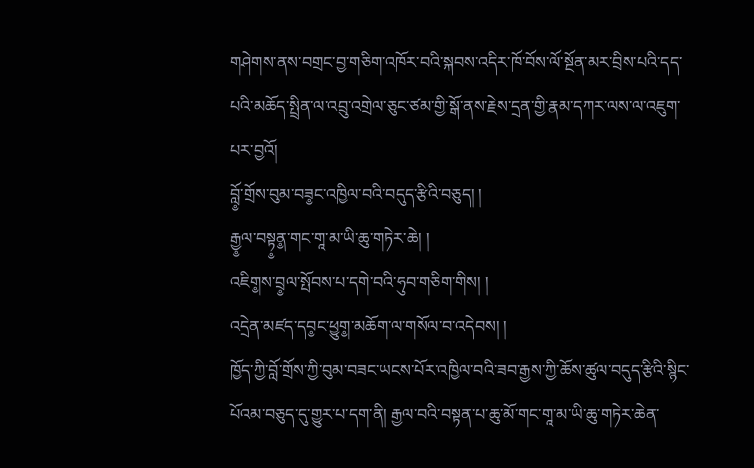གཤེགས་ནས་བགྲང་བྱ་གཅིག་འཁོར་བའི་སྐབས་འདིར་ཁོ་བོས་ལོ་སྔོན་མར་བྲིས་པའི་དད་པའི་མཆོད་སྤྲིན་ལ་འབྲུ་འགྲེལ་ཅུང་ཙམ་གྱི་སྒོ་ནས་རྗེས་དྲན་གྱི་རྣམ་དཀར་ལས་ལ་འཇུག་པར་བྱའོ།
བློ༵་གྲོས་བུམ་བཟ༵ང་འཁྱིལ་བའི་བདུད་རྩིའི་བཅུད། །
རྒྱ༵ལ་བསྟ༵ན༵་གང་གཱ་མ་ཡི་ཆུ་གཏེར་ཆེ། །
འཇིག༵ས་བྲ༵ལ་སྤོབས་པ་དགེ་བའི་ཧུབ་གཅིག་གིས། །
འདྲེན་མཛད་དབ༵ང་ཕྱུག༵་མཆོག་ལ་གསོལ་བ་འདེབས། །
ཁྱོད་ཀྱི་བློ་གྲོས་ཀྱི་བུམ་བཟང་ཡངས་པོར་འཁྱིལ་བའི་ཟབ་རྒྱས་ཀྱི་ཆོས་ཚུལ་བདུད་རྩིའི་སྙིང་པོའམ་བཅུད་དུ་གྱུར་པ་དག་ནི། རྒྱལ་བའི་བསྟན་པ་ཆུ་མོ་གང་གཱ་མ་ཡི་ཆུ་གཏེར་ཆེན་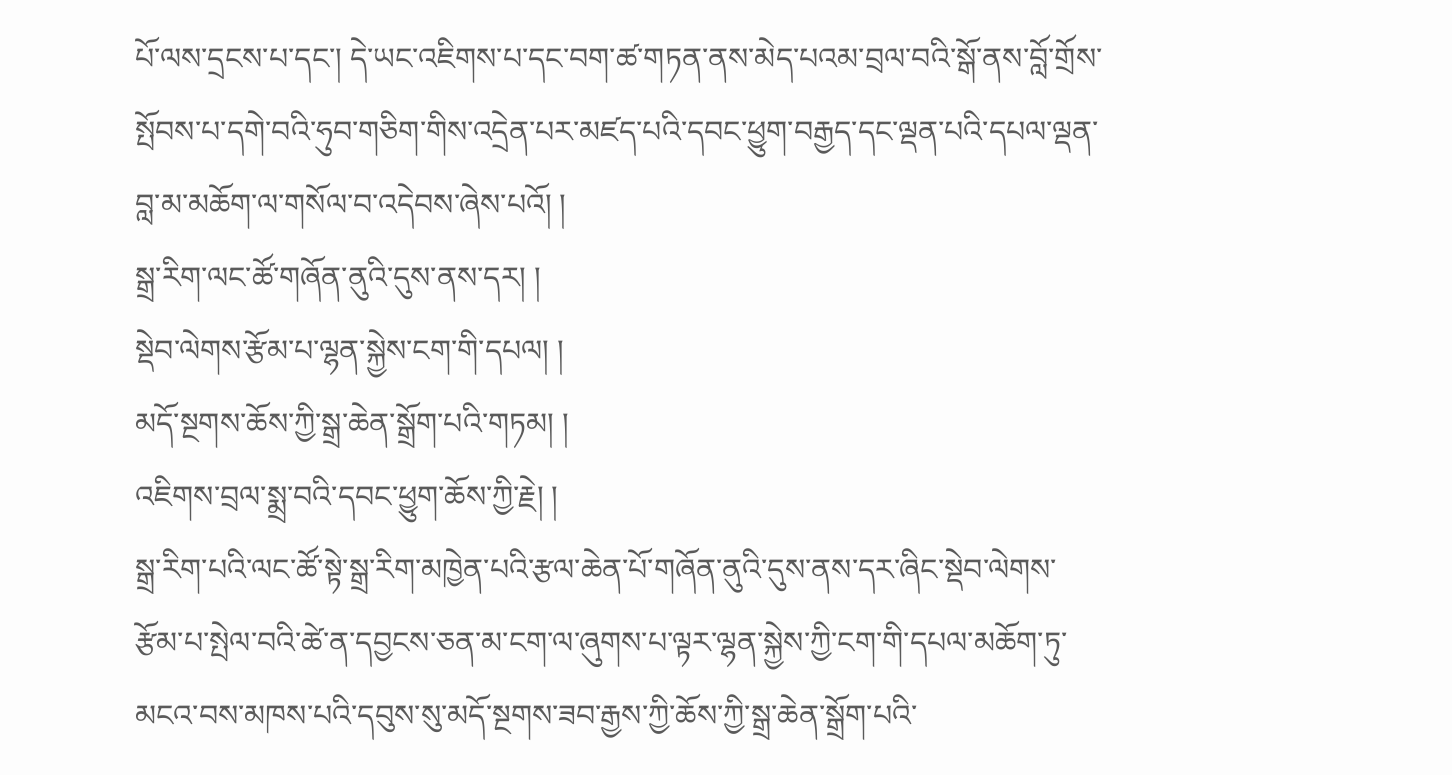པོ་ལས་དྲངས་པ་དང་། དེ་ཡང་འཇིགས་པ་དང་བག་ཚ་གཏན་ནས་མེད་པའམ་བྲལ་བའི་སྒོ་ནས་བློ་གྲོས་སྤོབས་པ་དགེ་བའི་ཧུབ་གཅིག་གིས་འདྲེན་པར་མཛད་པའི་དབང་ཕྱུག་བརྒྱད་དང་ལྡན་པའི་དཔལ་ལྡན་བླ་མ་མཆོག་ལ་གསོལ་བ་འདེབས་ཞེས་པའོ། །
སྒྲ་རིག་ལང་ཚོ་གཞོན་ནུའི་དུས་ནས་དར། །
སྡེབ་ལེགས་རྩོམ་པ་ལྷན་སྐྱེས་ངག་གི་དཔལ། །
མདོ་སྔགས་ཆོས་ཀྱི་སྒྲ་ཆེན་སྒྲོག་པའི་གཏམ། །
འཇིགས་བྲལ་སྨྲ་བའི་དབང་ཕྱུག་ཆོས་ཀྱི་རྗེ། །
སྒྲ་རིག་པའི་ལང་ཚོ་སྟེ་སྒྲ་རིག་མཁྱེན་པའི་རྩལ་ཆེན་པོ་གཞོན་ནུའི་དུས་ནས་དར་ཞིང་སྡེབ་ལེགས་རྩོམ་པ་སྤེལ་བའི་ཚེ་ན་དབྱངས་ཅན་མ་ངག་ལ་ཞུགས་པ་ལྟར་ལྷན་སྐྱེས་ཀྱི་ངག་གི་དཔལ་མཆོག་ཏུ་མངའ་བས་མཁས་པའི་དབུས་སུ་མདོ་སྔགས་ཟབ་རྒྱས་ཀྱི་ཆོས་ཀྱི་སྒྲ་ཆེན་སྒྲོག་པའི་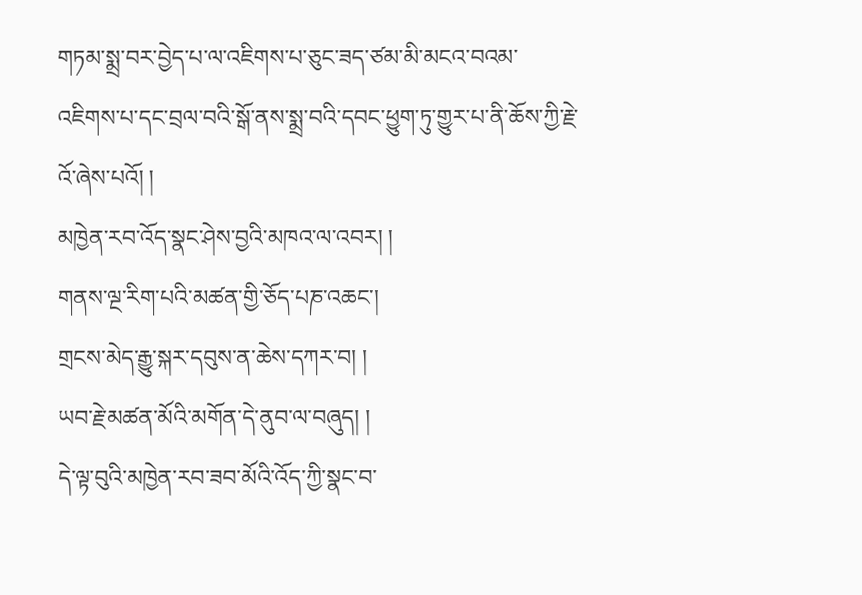གཏམ་སྨྲ་བར་བྱེད་པ་ལ་འཇིགས་པ་ཅུང་ཟད་ཙམ་མི་མངའ་བའམ་འཇིགས་པ་དང་བྲལ་བའི་སྒོ་ནས་སྨྲ་བའི་དབང་ཕྱུག་ཏུ་གྱུར་པ་ནི་ཆོས་ཀྱི་རྗེ་འོ་ཞེས་པའོ། །
མཁྱེན་རབ་འོད་སྣང་ཤེས་བྱའི་མཁའ་ལ་འབར། །
གནས་ལྔ་རིག་པའི་མཚན་གྱི་ཅོད་པཎ་འཆང་།
གྲངས་མེད་རྒྱུ་སྐར་དབུས་ན་ཆེས་དཀར་བ། །
ཡབ་རྗེ་མཚན་མོའི་མགོན་དེ་ནུབ་ལ་བཞུད། །
དེ་ལྟ་བུའི་མཁྱེན་རབ་ཟབ་མོའི་འོད་ཀྱི་སྣང་བ་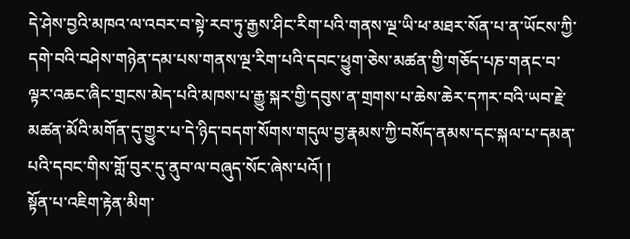དེ་ཤེས་བྱའི་མཁའ་ལ་འབར་བ་སྟེ་རབ་ཏུ་རྒྱས་ཤིང་རིག་པའི་གནས་ལྔ་ཡི་ཕ་མཐར་སོན་པ་ན་ཡོངས་ཀྱི་དགེ་བའི་བཤེས་གཉེན་དམ་པས་གནས་ལྔ་རིག་པའི་དབང་ཕྱུག་ཅེས་མཚན་གྱི་གཅོད་པཎ་གནང་བ་ལྟར་འཆང་ཞིང་གྲངས་མེད་པའི་མཁས་པ་རྒྱུ་སྐར་གྱི་དབུས་ན་གྲགས་པ་ཆེས་ཆེར་དཀར་བའི་ཡབ་རྗེ་མཚན་མོའི་མགོན་དུ་གྱུར་པ་དེ་ཉིད་བདག་སོགས་གདུལ་བྱ་རྣམས་ཀྱི་བསོད་ནམས་དང་སྐལ་པ་དམན་པའི་དབང་གིས་གློ་བུར་དུ་ནུབ་ལ་བཞུད་སོང་ཞེས་པའོ། །
སྟོན་པ་འཇིག་རྟེན་མིག་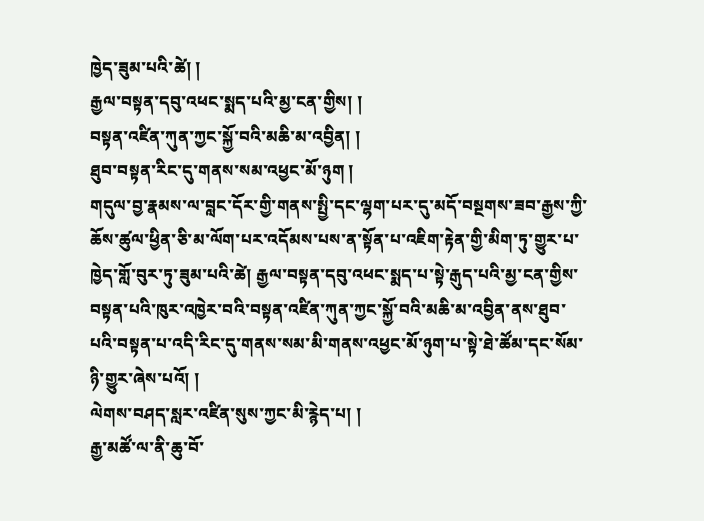ཁྱེད་ཟུམ་པའི་ཚེ། །
རྒྱལ་བསྟན་དབུ་འཕང་སྨད་པའི་མྱ་ངན་གྱིས། །
བསྟན་འཛིན་ཀུན་ཀྱང་སྐྱོ་བའི་མཆི་མ་འབྱིན། །
ཐུབ་བསྟན་རིང་དུ་གནས་སམ་འཕྱང་མོ་ཉུག །
གདུལ་བྱ་རྣམས་ལ་བླང་དོར་གྱི་གནས་སྤྱི་དང་ལྷག་པར་དུ་མདོ་བསྔགས་ཟབ་རྒྱས་ཀྱི་ཆོས་ཚུལ་ཕྱིན་ཅི་མ་ལོག་པར་འདོམས་པས་ན་སྟོན་པ་འཇིག་རྟེན་གྱི་མིག་ཏུ་གྱུར་པ་ཁྱེད་གློ་བུར་ཏུ་ཟུམ་པའི་ཚེ། རྒྱལ་བསྟན་དབུ་འཕང་སྨད་པ་སྟེ་རྒུད་པའི་མྱ་ངན་གྱིས་བསྟན་པའི་ཁུར་འཁྱེར་བའི་བསྟན་འཛིན་ཀུན་ཀྱང་སྐྱོ་བའི་མཆི་མ་འབྱིན་ནས་ཐུབ་པའི་བསྟན་པ་འདི་རིང་དུ་གནས་སམ་མི་གནས་འཕྱང་མོ་ཉུག་པ་སྟེ་ཐེ་ཚོམ་དང་སོམ་ཉི་གྱུར་ཞེས་པའོ། །
ལེགས་བཤད་སླར་འཛིན་སུས་ཀྱང་མི་རྙེད་པ། །
རྒྱ་མཚོ་ལ་ནི་ཆུ་བོ་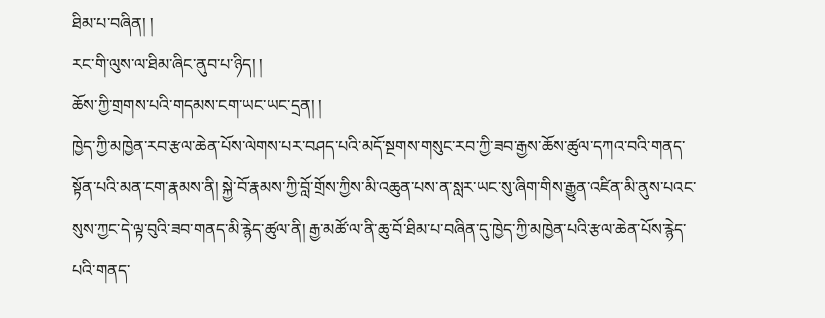ཐིམ་པ་བཞིན། །
རང་གི་ལུས་ལ་ཐིམ་ཞིང་ནུབ་པ་ཉིད། །
ཆོས་ཀྱི་གྲགས་པའི་གདམས་ངག་ཡང་ཡང་དྲན། །
ཁྱེད་ཀྱི་མཁྱེན་རབ་རྩལ་ཆེན་པོས་ལེགས་པར་བཤད་པའི་མདོ་སྔགས་གསུང་རབ་ཀྱི་ཟབ་རྒྱས་ཆོས་ཚུལ་དཀའ་བའི་གནད་སྟོན་པའི་མན་ངག་རྣམས་ནི། སྐྱེ་བོ་རྣམས་ཀྱི་བློ་གྲོས་ཀྱིས་མི་འཆུན་པས་ན་སླར་ཡང་སུ་ཞིག་གིས་རྒྱུན་འཛིན་མི་ནུས་པའང་སུས་ཀྱང་དེ་ལྟ་བུའི་ཟབ་གནད་མི་རྙེད་ཚུལ་ནི། རྒྱ་མཚོ་ལ་ནི་ཆུ་བོ་ཐིམ་པ་བཞིན་དུ་ཁྱེད་ཀྱི་མཁྱེན་པའི་རྩལ་ཆེན་པོས་རྙེད་པའི་གནད་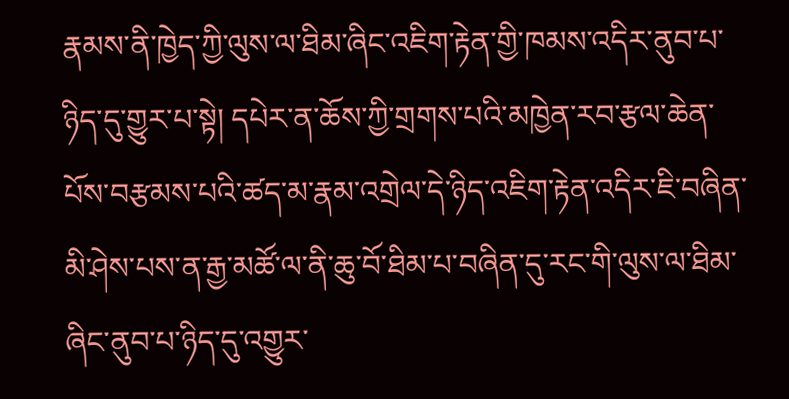རྣམས་ནི་ཁྱེད་ཀྱི་ལུས་ལ་ཐིམ་ཞིང་འཇིག་རྟེན་གྱི་ཁམས་འདིར་ནུབ་པ་ཉིད་དུ་གྱུར་པ་སྟེ། དཔེར་ན་ཆོས་ཀྱི་གྲགས་པའི་མཁྱེན་རབ་རྩལ་ཆེན་པོས་བརྩམས་པའི་ཚད་མ་རྣམ་འགྲེལ་དེ་ཉིད་འཇིག་རྟེན་འདིར་ཇི་བཞིན་མི་ཤེས་པས་ན་རྒྱ་མཚོ་ལ་ནི་ཆུ་བོ་ཐིམ་པ་བཞིན་དུ་རང་གི་ལུས་ལ་ཐིམ་ཞིང་ནུབ་པ་ཉིད་དུ་འགྱུར་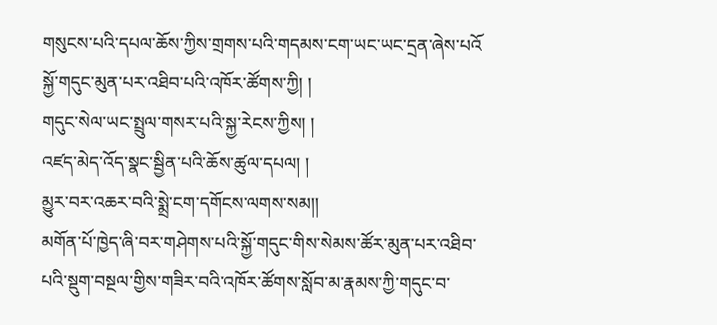གསུངས་པའི་དཔལ་ཆོས་ཀྱིས་གྲགས་པའི་གདམས་ངག་ཡང་ཡང་དྲན་ཞེས་པའོ
སྐྱོ་གདུང་མུན་པར་འཐིབ་པའི་འཁོར་ཚོགས་ཀྱི། །
གདུང་སེལ་ཡང་སྤྲུལ་གསར་པའི་སྐྱ་རེངས་ཀྱིས། །
འཛད་མེད་འོད་སྣང་སྦྱིན་པའི་ཆོས་ཚུལ་དཔལ། །
མྱུར་བར་འཆར་བའི་སྨྲེ་ངག་དགོངས་ལགས་སམ།།
མགོན་པོ་ཁྱེད་ཞི་བར་གཤེགས་པའི་སྐྱོ་གདུང་གིས་སེམས་ཚོར་མུན་པར་འཐིབ་པའི་སྡུག་བསྔལ་གྱིས་གཟིར་བའི་འཁོར་ཚོགས་སློབ་མ་རྣམས་ཀྱི་གདུང་བ་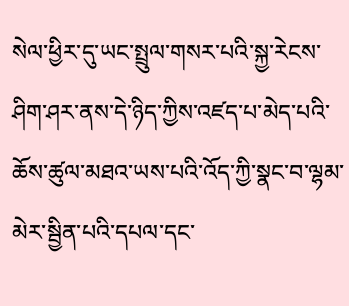སེལ་ཕྱིར་དུ་ཡང་སྤྲུལ་གསར་པའི་སྐྱ་རེངས་ཤིག་ཤར་ནས་དེ་ཉིད་ཀྱིས་འཛད་པ་མེད་པའི་ཆོས་ཚུལ་མཐའ་ཡས་པའི་འོད་ཀྱི་སྣང་བ་ལྷམ་མེར་སྦྱིན་པའི་དཔལ་དང་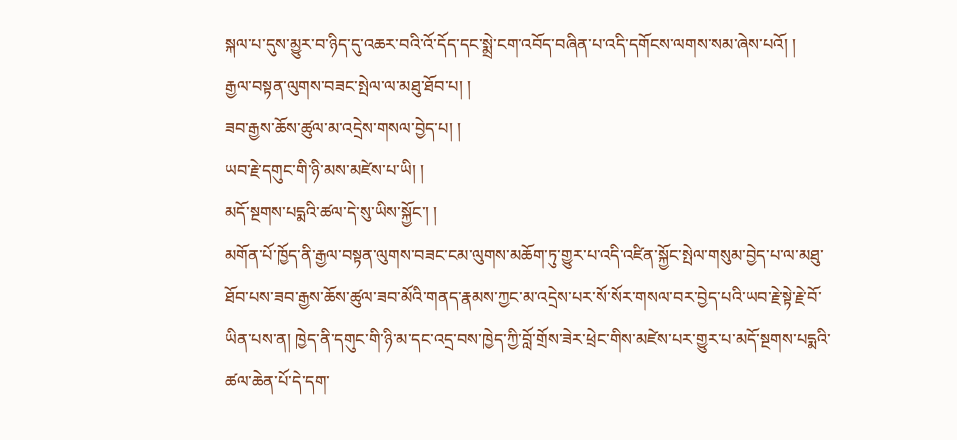སྐལ་པ་དུས་མྱུར་བ་ཉིད་དུ་འཆར་བའི་འོ་དོད་དང་སྨྲེ་ངག་འབོད་བཞིན་པ་འདི་དགོངས་ལགས་སམ་ཞེས་པའོ། །
རྒྱལ་བསྟན་ལུགས་བཟང་སྤེལ་ལ་མཐུ་ཐོབ་པ། །
ཟབ་རྒྱས་ཆོས་ཚུལ་མ་འདྲེས་གསལ་བྱེད་པ། །
ཡབ་རྗེ་དགུང་གི་ཉི་མས་མཛེས་པ་ཡི། །
མདོ་སྔགས་པདྨའི་ཚལ་དེ་སུ་ཡིས་སྐྱོང་། །
མགོན་པོ་ཁྱོད་ནི་རྒྱལ་བསྟན་ལུགས་བཟང་ངམ་ལུགས་མཆོག་ཏུ་གྱུར་པ་འདི་འཛིན་སྐྱོང་སྤེལ་གསུམ་བྱེད་པ་ལ་མཐུ་ཐོབ་པས་ཟབ་རྒྱས་ཆོས་ཚུལ་ཟབ་མོའི་གནད་རྣམས་ཀྱང་མ་འདྲེས་པར་སོ་སོར་གསལ་བར་བྱེད་པའི་ཡབ་རྗེ་སྟེ་རྗེ་བོ་ཡིན་པས་ན། ཁྱེད་ནི་དགུང་གི་ཉི་མ་དང་འདྲ་བས་ཁྱེད་ཀྱི་བློ་གྲོས་ཟེར་ཕྲེང་གིས་མཛེས་པར་གྱུར་པ་མདོ་སྔགས་པདྨའི་ཚལ་ཆེན་པོ་དེ་དག་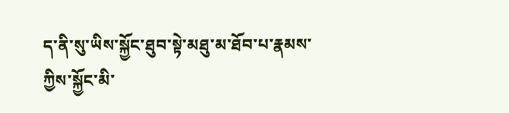ད་ནི་སུ་ཡིས་སྐྱོང་ཐུབ་སྟེ་མཐུ་མ་ཐོབ་པ་རྣམས་ཀྱིས་སྐྱོང་མི་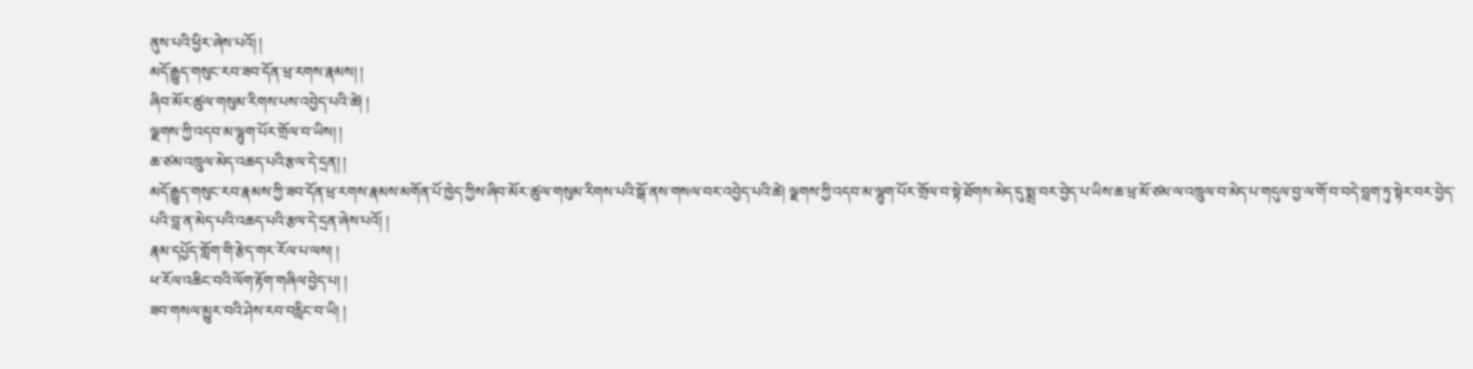ནུས་པའི་ཕྱིར་ཞེས་པའོ། །
མདོ་རྒྱུད་གསུང་རབ་ཟབ་དོན་ཕྲ་རགས་རྣམས། །
ཞིབ་མོར་ཚུལ་གསུམ་རིགས་པས་འབྱེད་པའི་ཚེ། །
ལྗགས་ཀྱི་འདབ་མ་ལྷུག་པོར་གྲོལ་བ་ཡིས། །
ཆ་ཙམ་འཁྲུལ་མེད་འཆད་པའི་རྩལ་དེ་དྲན། །
མདོ་རྒྱུད་གསུང་རབ་རྣམས་ཀྱི་ཟབ་དོན་ཕྲ་རགས་རྣམས་མགོན་པོ་ཁྱེད་ཀྱིས་ཞིབ་མོར་ཚུལ་གསུམ་རིགས་པའི་སྒོ་ནས་གསལ་བར་འབྱེད་པའི་ཚེ། ལྗགས་ཀྱི་འདབ་མ་ལྷུག་པོར་གྲོལ་བ་སྟེ་ཐོགས་མེད་དུ་སྨྲ་བར་བྱེད་པ་ཡིས་ཆ་ཕྲ་མོ་ཙམ་ལ་འཁྲུལ་བ་མེད་པ་གདུལ་བྱ་ལ་གོ་བ་བདེ་བླག་ཏུ་སྟེར་བར་བྱེད་པའི་བླ་ན་མེད་པའི་འཆད་པའི་རྩལ་དེ་དྲན་ཞེས་པའོ། །
རྣམ་དཔྱོད་གློག་གི་རྩེད་གར་རོལ་པ་ལས། །
ཕ་རོལ་འཆིང་བའི་ལོག་རྟོག་གཞིལ་བྱེད་པ། །
ཟབ་གསལ་མྱུར་བའི་ཤེས་རབ་བརླིང་བ་ཡི། །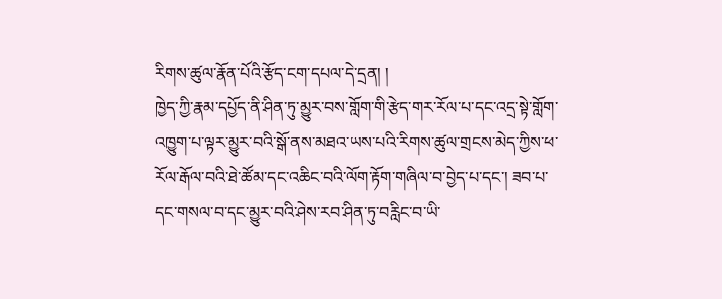རིགས་ཚུལ་རྣོན་པོའི་རྩོད་ངག་དཔལ་དེ་དྲན། །
ཁྱེད་ཀྱི་རྣམ་དཔྱོད་ནི་ཤིན་ཏུ་མྱུར་བས་གློག་གི་རྩེད་གར་རོལ་པ་དང་འདྲ་སྟེ་གློག་འཁྱུག་པ་ལྟར་མྱུར་བའི་སྒོ་ནས་མཐའ་ཡས་པའི་རིགས་ཚུལ་གྲངས་མེད་ཀྱིས་ཕ་རོལ་རྒོལ་བའི་ཐེ་ཚོམ་དང་འཆིང་བའི་ལོག་རྟོག་གཞིལ་བ་བྱེད་པ་དང་། ཟབ་པ་དང་གསལ་བ་དང་མྱུར་བའི་ཤེས་རབ་ཤིན་ཏུ་བརླིང་བ་ཡི་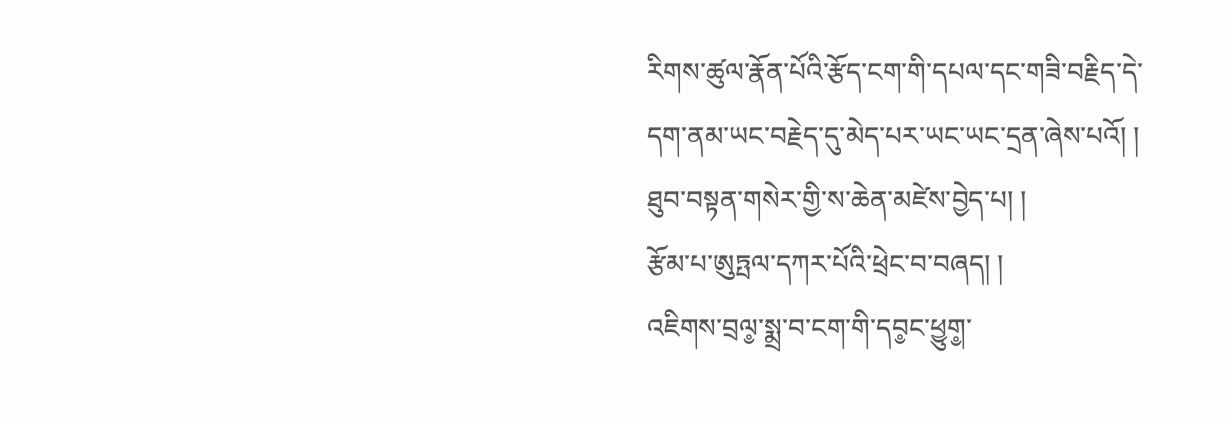རིགས་ཚུལ་རྣོན་པོའི་རྩོད་ངག་གི་དཔལ་དང་གཟི་བརྗིད་དེ་དག་ནམ་ཡང་བརྗེད་དུ་མེད་པར་ཡང་ཡང་དྲན་ཞེས་པའོ། །
ཐུབ་བསྟན་གསེར་གྱི་ས་ཆེན་མཛེས་བྱེད་པ། །
རྩོམ་པ་ཨུཏྤལ་དཀར་པོའི་ཕྲེང་བ་བཞད། །
འཇིགས་བྲལ༵་སྨྲ་བ་ངག་གི་དབ༵ང་ཕྱུག༵་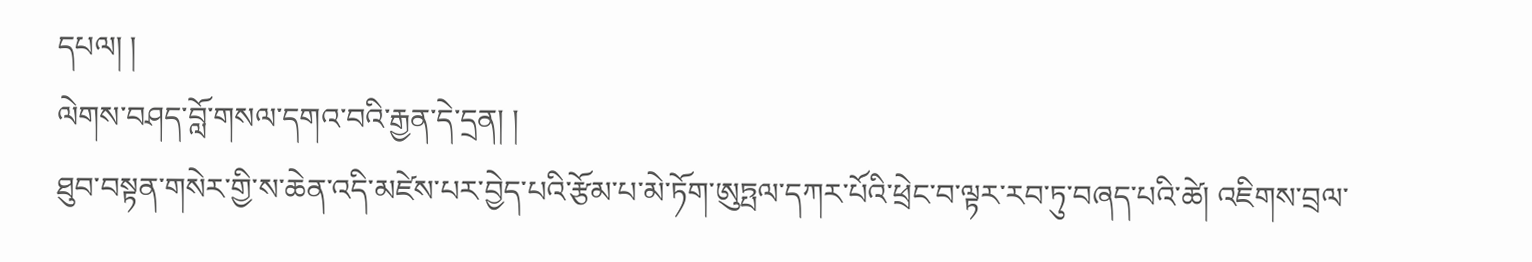དཔལ། །
ལེགས་བཤད་བློ་གསལ་དགའ་བའི་རྒྱན་དེ་དྲན། །
ཐུབ་བསྟན་གསེར་གྱི་ས་ཆེན་འདི་མཛེས་པར་བྱེད་པའི་རྩོམ་པ་མེ་ཏོག་ཨུཏྤལ་དཀར་པོའི་ཕྲེང་བ་ལྟར་རབ་ཏུ་བཞད་པའི་ཚེ། འཇིགས་བྲལ་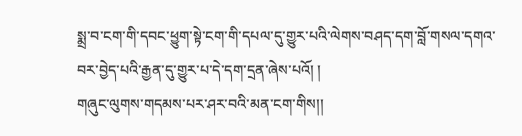སྨྲ་བ་ངག་གི་དབང་ཕྱུག་སྟེ་ངག་གི་དཔལ་དུ་གྱུར་པའི་ལེགས་བཤད་དག་བློ་གསལ་དགའ་བར་བྱེད་པའི་རྒྱན་དུ་གྱུར་པ་དེ་དག་དྲན་ཞེས་པའོ། །
གཞུང་ལུགས་གདམས་པར་ཤར་བའི་མན་ངག་གིས།།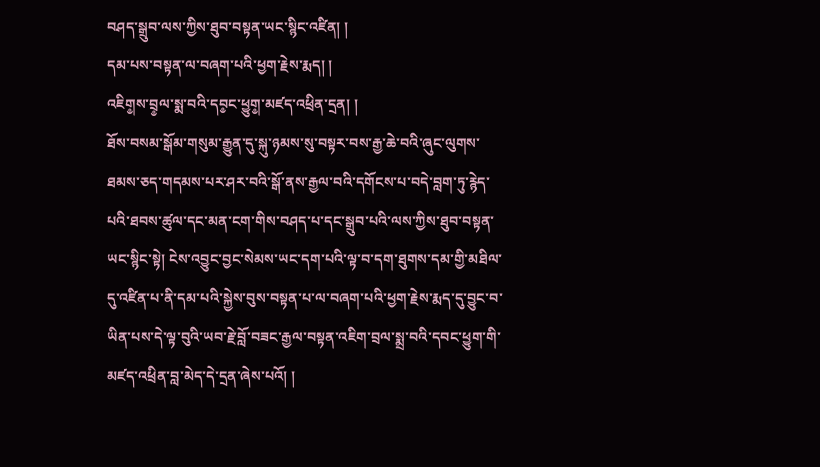བཤད་སྒྲུབ་ལས་ཀྱིས་ཐུབ་བསྟན་ཡང་སྙིང་འཛིན། །
དམ་པས་བསྟན་ལ་བཞག་པའི་ཕྱག་རྗེས་རྨད། །
འཇིག༵ས་བྲ༵ལ་སྨ་བའི་དབ༵ང་ཕྱུག༵་མཛད་འཕྲིན་དྲན། །
ཐོས་བསམ་སྒོམ་གསུམ་རྒྱུན་དུ་སྐུ་ཉམས་སུ་བསྟར་བས་རྒྱ་ཆེ་བའི་ཞུང་ལུགས་ཐམས་ཅད་གདམས་པར་ཤར་བའི་སྒོ་ནས་རྒྱལ་བའི་དགོངས་པ་བདེ་བླག་ཏུ་རྙེད་པའི་ཐབས་ཚུལ་དང་མན་ངག་གིས་བཤད་པ་དང་སྒྲུབ་པའི་ལས་ཀྱིས་ཐུབ་བསྟན་ཡང་སྙིང་སྟེ། ངེས་འབྱུང་བྱང་སེམས་ཡང་དག་པའི་ལྟ་བ་དག་ཐུགས་དམ་གྱི་མཐིལ་དུ་འཛིན་པ་ནི་དམ་པའི་སྐྱེས་བུས་བསྟན་པ་ལ་བཞག་པའི་ཕྱག་རྗེས་རྨད་དུ་བྱུང་བ་ཡིན་པས་དེ་ལྟ་བུའི་ཡབ་རྗེ་བློ་བཟང་རྒྱལ་བསྟན་འཇིག་བྲལ་སྨྲ་བའི་དབང་ཕྱུག་གི་མཛད་འཕྲིན་བླ་མེད་དེ་དྲན་ཞེས་པའོ། །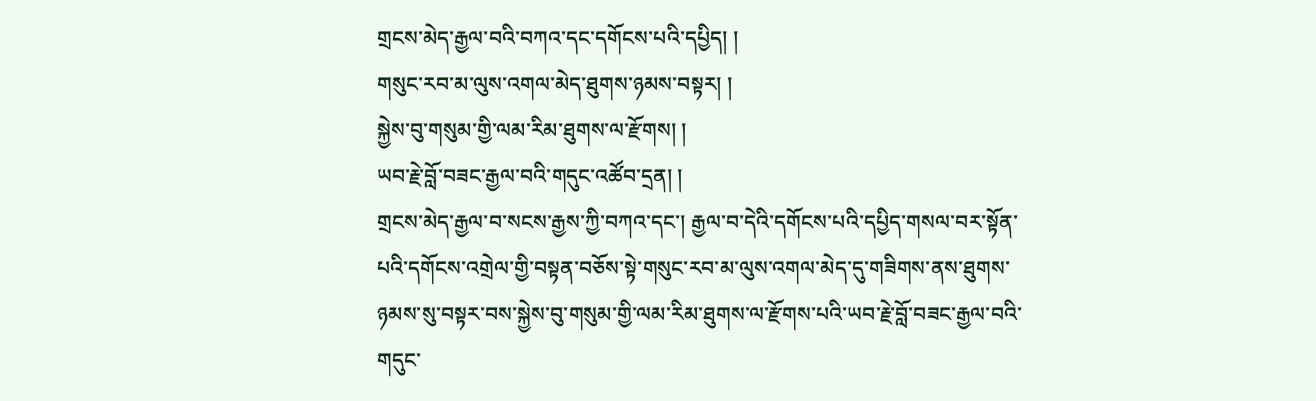གྲངས་མེད་རྒྱལ་བའི་བཀའ་དང་དགོངས་པའི་དཔྱིད། །
གསུང་རབ་མ་ལུས་འགལ་མེད་ཐུགས་ཉམས་བསྟར། །
སྐྱེས་བུ་གསུམ་གྱི་ལམ་རིམ་ཐུགས་ལ་རྫོགས། །
ཡབ་རྗེ་བློ་བཟང་རྒྱལ་བའི་གདུང་འཚོབ་དྲན། །
གྲངས་མེད་རྒྱལ་བ་སངས་རྒྱས་ཀྱི་བཀའ་དང་། རྒྱལ་བ་དེའི་དགོངས་པའི་དཔྱིད་གསལ་བར་སྟོན་པའི་དགོངས་འགྲེལ་གྱི་བསྟན་བཅོས་སྟེ་གསུང་རབ་མ་ལུས་འགལ་མེད་དུ་གཟིགས་ནས་ཐུགས་ཉམས་སུ་བསྟར་བས་སྐྱེས་བུ་གསུམ་གྱི་ལམ་རིམ་ཐུགས་ལ་རྫོགས་པའི་ཡབ་རྗེ་བློ་བཟང་རྒྱལ་བའི་གདུང་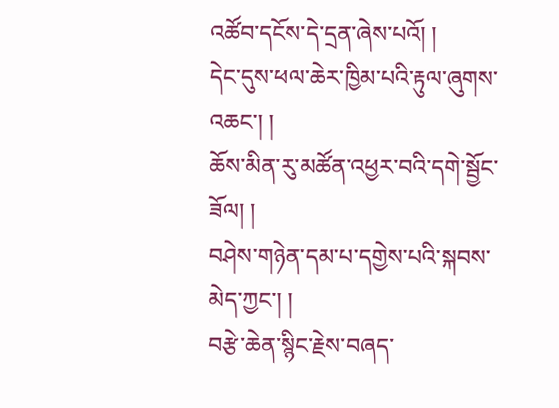འཚོབ་དངོས་དེ་དྲན་ཞེས་པའོ། །
དེང་དུས་ཕལ་ཆེར་ཁྱིམ་པའི་རྟུལ་ཞུགས་འཆང་། །
ཆོས་མིན་རུ་མཚོན་འཕྱར་བའི་དགེ་སྦྱོང་ཟོལ། །
བཤེས་གཉེན་དམ་པ་དགྱེས་པའི་སྐབས་མེད་ཀྱང་། །
བརྩེ་ཆེན་སྙིང་རྗེས་བཞད་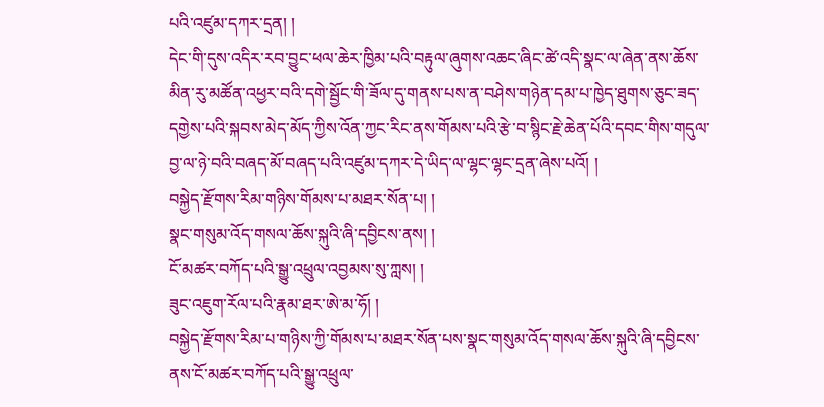པའི་འཛུམ་དཀར་དྲན། །
དེང་གི་དུས་འདིར་རབ་བྱུང་ཕལ་ཆེར་ཁྱིམ་པའི་བརྟུལ་ཞུགས་འཆང་ཞིང་ཚེ་འདི་སྣང་ལ་ཞེན་ནས་ཆོས་མིན་རུ་མཚོན་འཕྱར་བའི་དགེ་སྦྱོང་གི་ཟོལ་དུ་གནས་པས་ན་བཤེས་གཉེན་དམ་པ་ཁྱེད་ཐུགས་ཅུང་ཟད་དགྱེས་པའི་སྐབས་མེད་མོད་ཀྱིས་འོན་ཀྱང་རིང་ནས་གོམས་པའི་རྩེ་བ་སྙིང་རྗེ་ཆེན་པོའི་དབང་གིས་གདུལ་བྱ་ལ་ཉེ་བའི་བཞད་མོ་བཞད་པའི་འཛུམ་དཀར་དེ་ཡིད་ལ་ལྷང་ལྷང་དྲན་ཞེས་པའོ། །
བསྐྱེད་རྫོགས་རིམ་གཉིས་གོམས་པ་མཐར་སོན་པ། །
སྣང་གསུམ་འོད་གསལ་ཆོས་སྐུའི་ཞི་དབྱིངས་ནས། །
ངོ་མཚར་བཀོད་པའི་སྒྱུ་འཕྲུལ་འབྱམས་སུ་ཀླས། །
ཟུང་འཇུག་རོལ་པའི་རྣམ་ཐར་ཨེ་མ་ཧོ། །
བསྐྱེད་རྫོགས་རིམ་པ་གཉིས་ཀྱི་གོམས་པ་མཐར་སོན་པས་སྣང་གསུམ་འོད་གསལ་ཆོས་སྐུའི་ཞི་དབྱིངས་ནས་ངོ་མཚར་བཀོད་པའི་སྒྱུ་འཕྲུལ་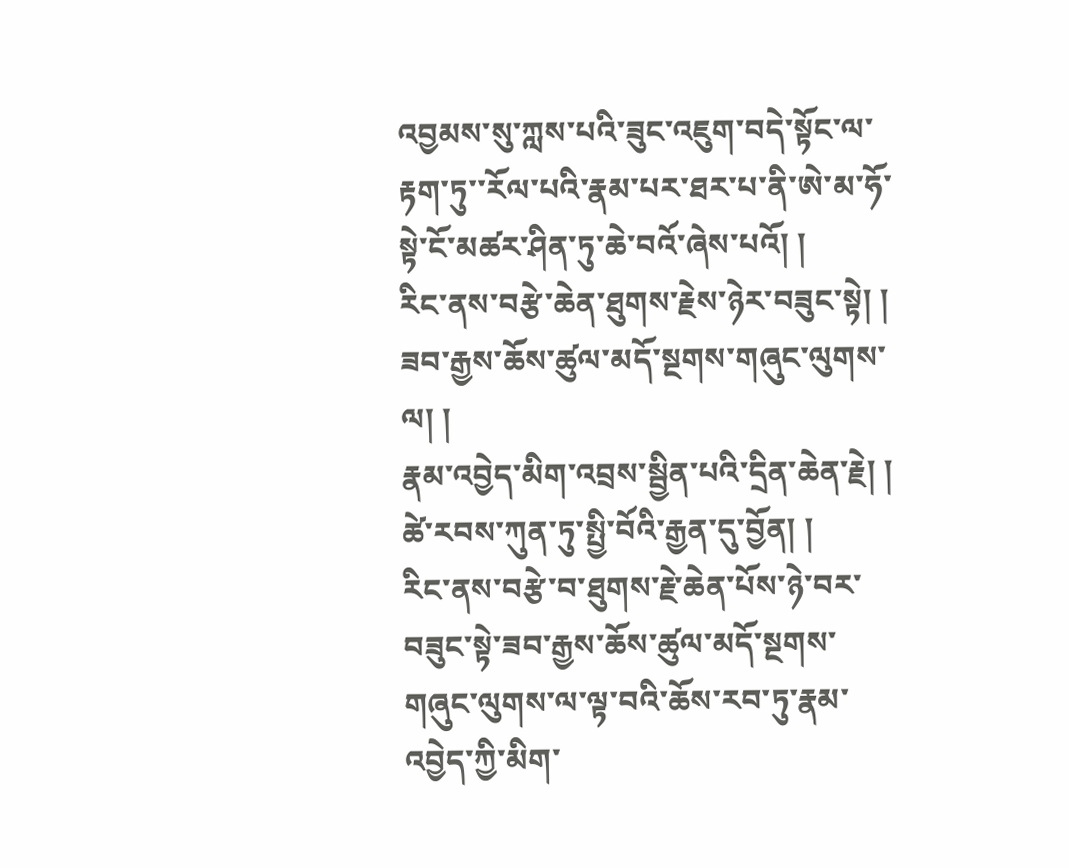འབྱམས་སུ་ཀླས་པའི་ཟུང་འཇུག་བདེ་སྟོང་ལ་རྟག་ཏུ་་རོལ་པའི་རྣམ་པར་ཐར་པ་ནི་ཨེ་མ་ཧོ་སྟེ་ངོ་མཚར་ཤིན་ཏུ་ཆེ་བའོ་ཞེས་པའོ། །
རིང་ནས་བརྩེ་ཆེན་ཐུགས་རྗེས་ཉེར་བཟུང་སྟེ། །
ཟབ་རྒྱས་ཆོས་ཚུལ་མདོ་སྔགས་གཞུང་ལུགས་ལ། །
རྣམ་འབྱེད་མིག་འབྲས་སྦྱིན་པའི་དྲིན་ཆེན་རྗེ། །
ཚེ་རབས་ཀུན་ཏུ་སྤྱི་བོའི་རྒྱན་དུ་བྱོན། །
རིང་ནས་བརྩེ་བ་ཐུགས་རྗེ་ཆེན་པོས་ཉེ་བར་བཟུང་སྟེ་ཟབ་རྒྱས་ཆོས་ཚུལ་མདོ་སྔགས་གཞུང་ལུགས་ལ་ལྟ་བའི་ཆོས་རབ་ཏུ་རྣམ་འབྱེད་ཀྱི་མིག་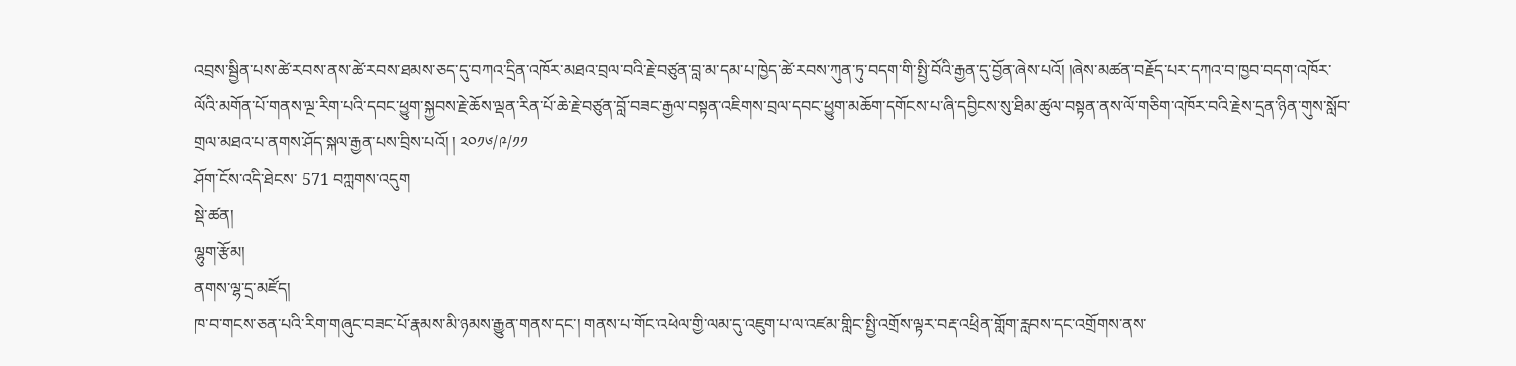འབྲས་སྦྱིན་པས་ཚེ་རབས་ནས་ཚེ་རབས་ཐམས་ཅད་དུ་བཀའ་དྲིན་འཁོར་མཐའ་བྲལ་བའི་རྗེ་བཙུན་བླ་མ་དམ་པ་ཁྱེད་ཚེ་རབས་ཀུན་ཏུ་བདག་གི་སྤྱི་བོའི་རྒྱན་དུ་བྱོན་ཞེས་པའོ། །ཞེས་མཚན་བརྗོད་པར་དཀའ་བ་ཁྱབ་བདག་འཁོར་ལོའི་མགོན་པོ་གནས་ལྔ་རིག་པའི་དབང་ཕྱུག་སྐྱབས་རྗེ་ཆོས་ལྡན་རིན་པོ་ཆེ་རྗེ་བཙུན་བློ་བཟང་རྒྱལ་བསྟན་འཇིགས་བྲལ་དབང་ཕྱུག་མཆོག་དགོངས་པ་ཞི་དབྱིངས་སུ་ཐིམ་ཚུལ་བསྟན་ནས་ལོ་གཅིག་འཁོར་བའི་རྗེས་དྲན་ཉིན་གུས་སློབ་གྲལ་མཐའ་པ་ནགས་ཤོད་སྐལ་རྒྱན་པས་བྲིས་པའོ། ། ༢༠༡༦/༩/༡༡
ཤོག་ངོས་འདི་ཐེངས་ 571 བཀླགས་འདུག
སྡེ་ཚན།
ལྷུག་རྩོམ།
ནགས་ལྷ་དྲ་མཛོད།
ཁ་བ་གངས་ཅན་པའི་རིག་གཞུང་བཟང་པོ་རྣམས་མི་ཉམས་རྒྱུན་གནས་དང་། གནས་པ་གོང་འཕེལ་གྱི་ལམ་དུ་འཇུག་པ་ལ་འཛམ་གླིང་སྤྱི་འགྲོས་ལྟར་བརྡ་འཕྲིན་གློག་རླབས་དང་འགྲོགས་ནས་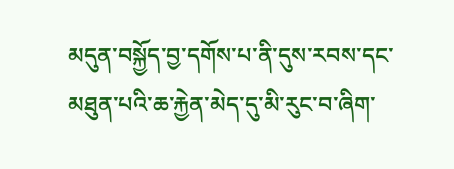མདུན་བསྐྱོད་བྱ་དགོས་པ་ནི་དུས་རབས་དང་མཐུན་པའི་ཆ་རྐྱེན་མེད་དུ་མི་རུང་བ་ཞིག་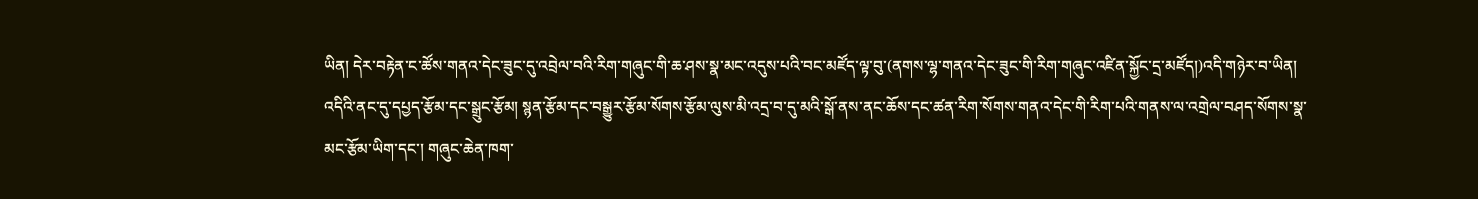ཡིན། དེར་བརྟེན་ང་ཚོས་གནའ་དེང་ཟུང་དུ་འབྲེལ་བའི་རིག་གཞུང་གི་ཆ་ཤས་སྣ་མང་འདུས་པའི་བང་མཛོད་ལྟ་བུ་(ནགས་ལྷ་གནའ་དེང་ཟུང་གི་རིག་གཞུང་འཛིན་སྐྱོང་དྲ་མཛོད།)འདི་གཉེར་བ་ཡིན། འདིའི་ནང་དུ་དཔྱད་རྩོམ་དང་སྒྲུང་རྩོམ། སྙན་རྩོམ་དང་བསྒྱུར་རྩོམ་སོགས་རྩོམ་ལུས་མི་འདྲ་བ་དུ་མའི་སྒོ་ནས་ནང་ཆོས་དང་ཚན་རིག་སོགས་གནའ་དེང་གི་རིག་པའི་གནས་ལ་འགྲེལ་བཤད་སོགས་སྣ་མང་རྩོམ་ཡིག་དང་། གཞུང་ཆེན་ཁག་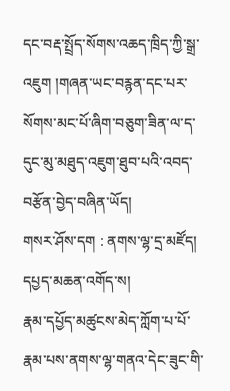དང་བརྡ་སྤྲོད་སོགས་འཆད་ཁྲིད་ཀྱི་སྒྲ་འཇུག །གཞན་ཡང་བརྙན་དང་པར་སོགས་མང་པོ་ཞིག་བཅུག་ཟིན་ལ་ད་དུང་མུ་མཐུད་འཇུག་ཐུབ་པའི་འབད་བརྩོན་བྱེད་བཞིན་ཡོད།
གསར་ཤོས་དག : ནགས་ལྷ་དྲ་མཛོད།
དཔྱད་མཆན་འགོད་ས།
རྣམ་དཔྱོད་མཚུངས་མེད་ཀློག་པ་པོ་རྣམ་པས་ནགས་ལྷ་གནའ་དེང་ཟུང་གི་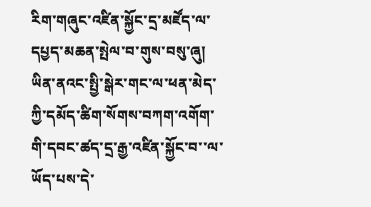རིག་གཞུང་འཛིན་སྐྱོང་དྲ་མཛོད་ལ་དཔྱད་མཆན་སྤེལ་བ་གུས་བསུ་ཞུ། ཡིན་ནའང་སྤྱི་སྒེར་གང་ལ་ཕན་མེད་ཀྱི་དམོད་ཚིག་སོགས་བཀག་འགོག་གི་དབང་ཚད་དྲ་རྒྱ་འཛིན་སྐྱོང་བ་་ལ་ཡོད་པས་དེ་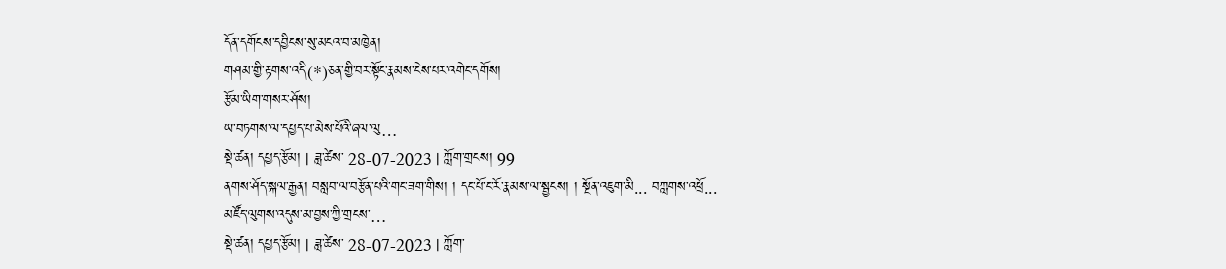དོན་དགོངས་དབྱིངས་སུ་མངའ་བ་མཁྱེན།
གཤམ་གྱི་རྟགས་འདི(*)ཅན་གྱི་བར་སྟོང་རྣམས་ངེས་པར་འགེང་དགོས།
རྩོམ་ཡིག་གསར་ཤོས།
ཡ་བཏགས་ལ་དཔྱད་པ་མེས་པོའི་ཞལ་ལུ…
སྡེ་ཚན། དཔྱད་རྩོམ། | ཟླ་ཚེས་ 28-07-2023 | ཀློག་གྲངས། 99
ནགས་ཤོད་སྐལ་རྒྱན། བསླབ་ལ་བརྩོན་པའི་གང་ཟག་གིས། ། དང་པོ་ང་རོ་རྣམས་ལ་སྦྱངས། ། སྔོན་འཇུག་མི... བཀླགས་འཕྲོ...
མཛོད་ལུགས་འདུས་མ་བྱས་ཀྱི་གྲངས་…
སྡེ་ཚན། དཔྱད་རྩོམ། | ཟླ་ཚེས་ 28-07-2023 | ཀློག་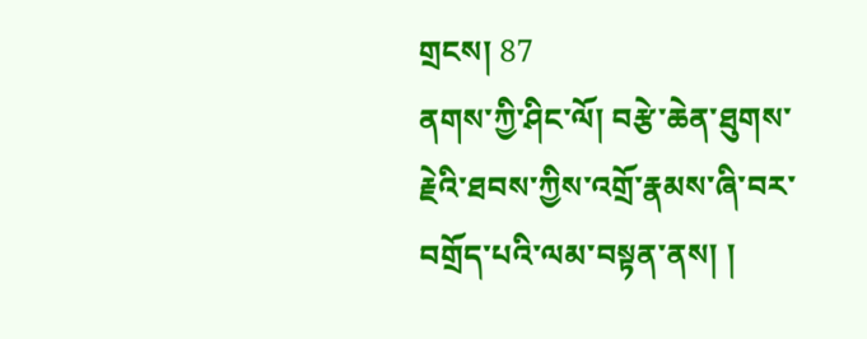གྲངས། 87
ནགས་ཀྱི་ཤིང་ལོ། བརྩེ་ཆེན་ཐུགས་རྗེའི་ཐབས་ཀྱིས་འགྲོ་རྣམས་ཞི་བར་བགྲོད་པའི་ལམ་བསྟན་ནས། །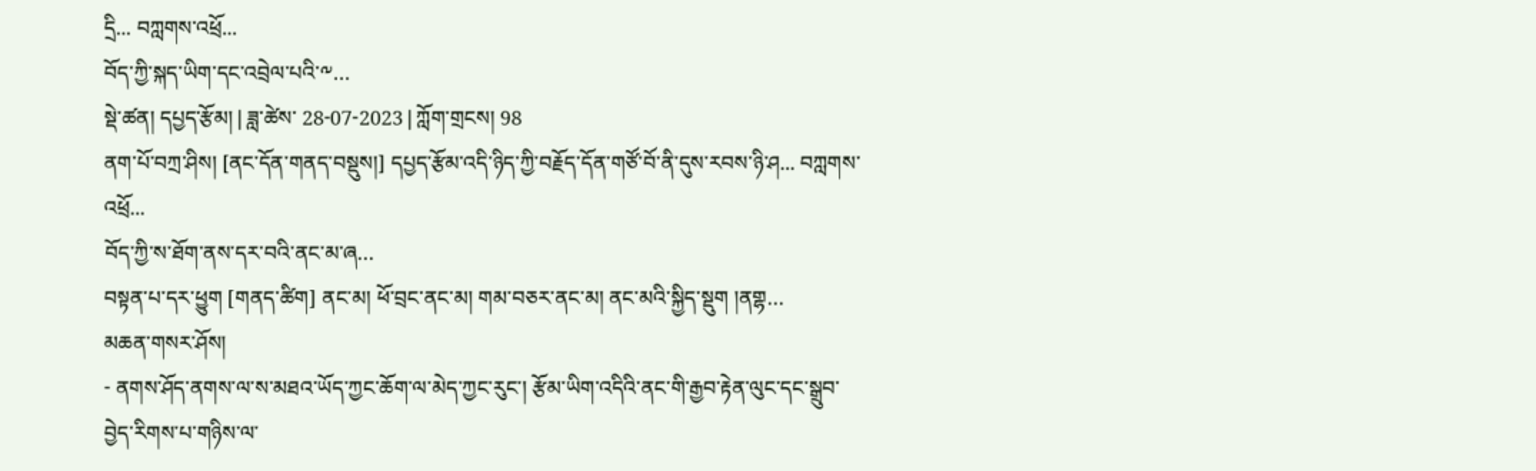དྲི... བཀླགས་འཕྲོ...
བོད་ཀྱི་སྐད་ཡིག་དང་འབྲེལ་པའི་༸…
སྡེ་ཚན། དཔྱད་རྩོམ། | ཟླ་ཚེས་ 28-07-2023 | ཀློག་གྲངས། 98
ནག་པོ་བཀྲ་ཤིས། [ནང་དོན་གནད་བསྡུས།] དཔྱད་རྩོམ་འདི་ཉིད་ཀྱི་བརྗོད་དོན་གཙོ་བོ་ནི་དུས་རབས་ཉི་ཤ... བཀླགས་འཕྲོ...
བོད་ཀྱི་ས་ཐོག་ནས་དར་བའི་ནང་མ་ཞ…
བསྟན་པ་དར་ཕྱུག [གནད་ཚིག] ནང་མ། ཕོ་བྲང་ནང་མ། གམ་བཅར་ནང་མ། ནང་མའི་སྐྱིད་སྡུག །ནགྷ…
མཆན་གསར་ཤོས།
- ནགས་ཤོད་ནགས་ལ་ས་མཐའ་ཡོད་ཀྱང་ཆོག་ལ་མེད་ཀྱང་རུང་། རྩོམ་ཡིག་འདིའི་ནང་གི་རྒྱབ་རྟེན་ལུང་དང་སྒྲུབ་བྱེད་རིགས་པ་གཉིས་ལ་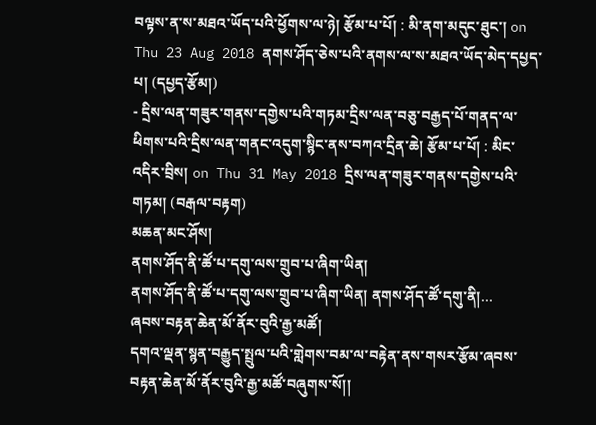བལྟས་ན་ས་མཐའ་ཡོད་པའི་ཕྱོགས་ལ་ཉེ། རྩོམ་པ་པོ། : མི་ནག་མདུང་ཐུང་། on Thu 23 Aug 2018 ནགས་ཤོད་ཅེས་པའི་ནགས་ལ་ས་མཐའ་ཡོད་མེད་དཔྱད་པ། (དཔྱད་རྩོམ།)
- དྲིས་ལན་གཟུར་གནས་དགྱེས་པའི་གཏམ་དྲིས་ལན་བཅུ་བརྒྱད་པོ་གནད་ལ་ཕིགས་པའི་དྲིས་ལན་གནང་འདུག་སྙིང་ནས་བཀའ་དྲིན་ཆེ། རྩོམ་པ་པོ། : མིང་འདིར་བྲིས། on Thu 31 May 2018 དྲིས་ལན་གཟུར་གནས་དགྱེས་པའི་གཏམ། (བརྒལ་བརྟག)
མཆན་མང་ཤོས།
ནགས་ཤོད་ནི་ཚོ་པ་དགུ་ལས་གྲུབ་པ་ཞིག་ཡིན།
ནགས་ཤོད་ནི་ཚོ་པ་དགུ་ལས་གྲུབ་པ་ཞིག་ཡིན། ནགས་ཤོད་ཚོ་དགུ་ནི།…
ཞབས་བརྟན་ཆེན་མོ་ནོར་བུའི་རྒྱ་མཚོ།
དགའ་ལྡན་སྙན་བརྒྱུད་སྤྲུལ་པའི་གླེགས་བམ་ལ་བརྟེན་ནས་གསར་རྩོམ་ཞབས་བརྟན་ཆེན་མོ་ནོར་བུའི་རྒྱ་མཚོ་བཞུགས་སོ།།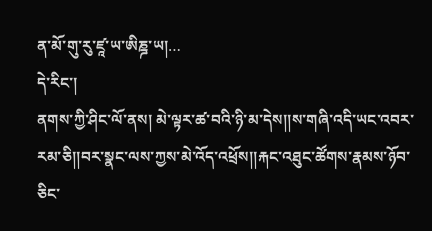ན་མོ་གུ་རུ་ཛཱ་ཡ་ཨིཎྜ་ཡ།…
དེ་རིང་།
ནགས་ཀྱི་ཤིང་ལོ་ནས། མེ་ལྟར་ཚ་བའི་ཉི་མ་དེས།།ས་གཞི་འདི་ཡང་འབར་རམ་ཅི།།བར་སྣང་ལས་ཀྱས་མེ་འོད་འཕྲོས།།རྐང་འཐུང་ཚོགས་རྣམས་ཉོབ་ཅིང་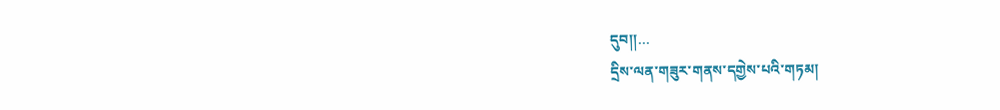དུབ།།…
དྲིས་ལན་གཟུར་གནས་དགྱེས་པའི་གཏམ།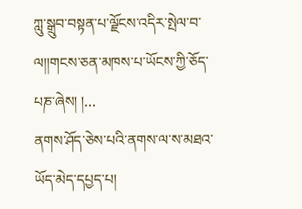ཀླུ་སྒྲུབ་བསྟན་པ་ལྗོངས་འདིར་སྤེལ་བ་ལ།།གངས་ཅན་མཁས་པ་ཡོངས་ཀྱི་ཅོད་པཎ་ཞེས། །…
ནགས་ཤོད་ཅེས་པའི་ནགས་ལ་ས་མཐའ་ཡོད་མེད་དཔྱད་པ།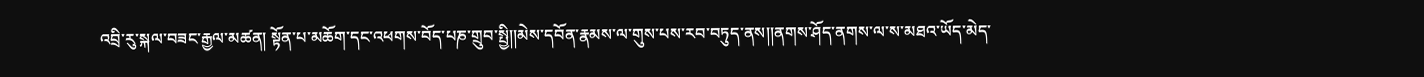འབྲི་རུ་སྐལ་བཟང་རྒྱལ་མཚན། སྟོན་པ་མཆོག་དང་འཕགས་བོད་པཎ་གྲུབ་སྤྱི།།མེས་དབོན་རྣམས་ལ་གུས་པས་རབ་བཏུད་ནས།།ནགས་ཤོད་ནགས་ལ་ས་མཐའ་ཡོད་མེད་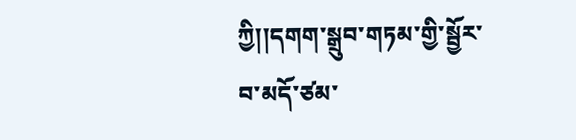ཀྱི།།དགག་སྒྲུབ་གཏམ་གྱི་སྦྱོར་བ་མདོ་ཙམ་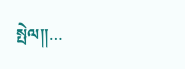སྤེལ།།…